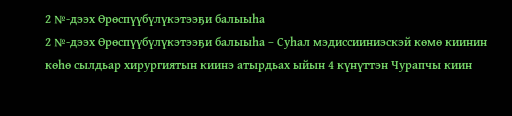2 №-дээх Өрөспүүбүлүкэтээҕи балыыһа
2 №-дээх Өрөспүүбүлүкэтээҕи балыыһа – Суһал мэдиссииниэскэй көмө киинин көһө сылдьар хирургиятын киинэ атырдьах ыйын 4 күнүттэн Чурапчы киин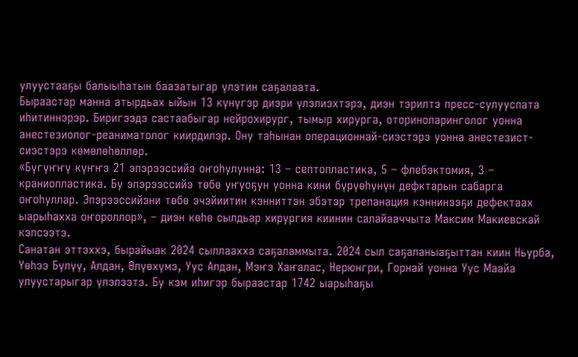улуустааҕы балыыһатын баазатыгар үлэтин саҕалаата.
Быраастар манна атырдьах ыйын 13 күнүгэр диэри үлэлиэхтэрэ, диэн тэрилтэ пресс-сулууспата иһитиннэрэр. Биригээдэ састаабыгар нейрохирург, тымыр хирурга, оториноларинголог уонна анестезиолог-реаниматолог киирдилэр. Ону таһынан операционнай-сиэстэрэ уонна анестезист-сиэстэрэ көмөлөһөллөр.
«Бүгүҥҥү күҥҥэ 21 эпэрээссийэ оҥоһулунна: 13 – септопластика, 5 – флебэктомия, 3 – краниопластика. Бу эпэрээссийэ төбө уҥуоҕун уонна кини бүрүөһүнүн дефктарын сабарга оҥоһуллар. Эпэрээссийэни төбө эчэйиитин кэнниттэн эбэтэр трепанация кэннинээҕи дефектаах ыарыһахха оҥороллор», – диэн көһө сылдьар хирургия киинин салайааччыта Максим Макиевскай кэпсээтэ.
Санатан эттэххэ, бырайыак 2024 сыллаахха саҕаламмыта. 2024 сыл саҕаланыаҕыттан киин Ньурба, Үөһээ Бүлүү, Алдан, Өлүөхүмэ, Уус Алдан, Мэҥэ Хаҥалас, Нерюнгри, Горнай уонна Уус Маайа улуустарыгар үлэлээтэ. Бу кэм иһигэр быраастар 1742 ыарыһаҕы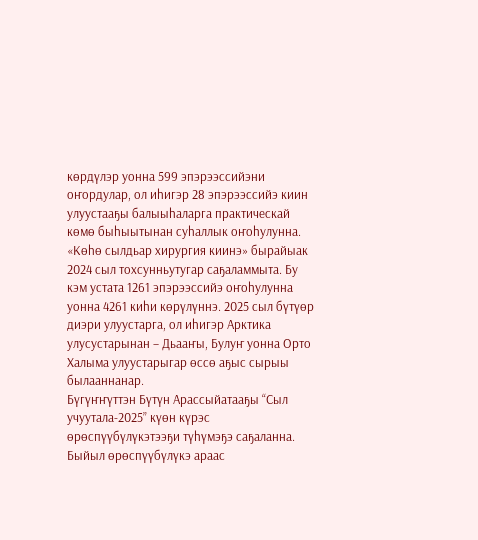көрдүлэр уонна 599 эпэрээссийэни оҥордулар, ол иһигэр 28 эпэрээссийэ киин улуустааҕы балыыһаларга практическай көмө быһыытынан суһаллык оҥоһулунна.
«Көһө сылдьар хирургия киинэ» бырайыак 2024 сыл тохсунньутугар саҕаламмыта. Бу кэм устата 1261 эпэрээссийэ оҥоһулунна уонна 4261 киһи көрүлүннэ. 2025 сыл бүтүөр диэри улуустарга, ол иһигэр Арктика улусустарынан – Дьааҥы, Булуҥ уонна Орто Халыма улуустарыгар өссө аҕыс сырыы былааннанар.
Бүгүҥҥүттэн Бүтүн Арассыйатааҕы “Сыл учуутала-2025” күөн күрэс өрөспүүбүлүкэтээҕи түһүмэҕэ саҕаланна. Быйыл өрөспүүбүлүкэ араас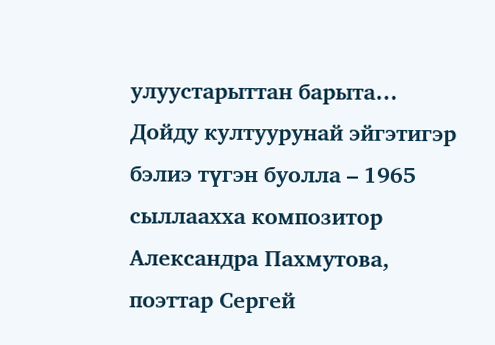улуустарыттан барыта…
Дойду култуурунай эйгэтигэр бэлиэ түгэн буолла – 1965 сыллаахха композитор Александра Пахмутова, поэттар Сергей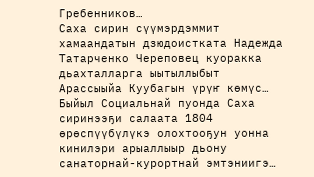Гребенников…
Саха сирин сүүмэрдэммит хамаандатын дзюдоистката Надежда Татарченко Череповец куоракка дьахталларга ыытыллыбыт Арассыыйа Куубагын үрүҥ көмүс…
Быйыл Социальнай пуонда Саха сиринээҕи салаата 1804 өрөспүүбүлүкэ олохтооҕун уонна кинилэри арыаллыыр дьону санаторнай-курортнай эмтэниигэ…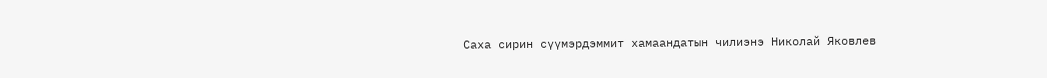Саха сирин сүүмэрдэммит хамаандатын чилиэнэ Николай Яковлев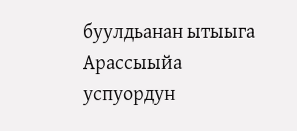буулдьанан ытыыга Арассыыйа успуордун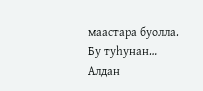маастара буолла. Бу туһунан…
Алдан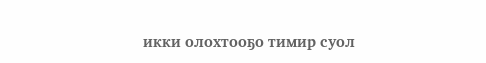икки олохтооҕо тимир суол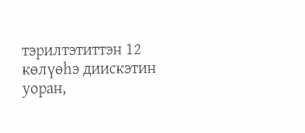тэрилтэтиттэн 12 көлүөһэ диискэтин уоран,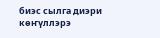биэс сылга диэри көҥүллэрэ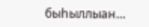быһыллыан…